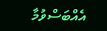އެއްބަސްވުމާ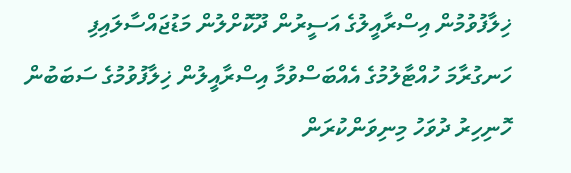ޚިލާފުވުމުން އިސްރާއީލުގެ އަސީރުން ދޫކޮށްލުން މަޑުޖައްސާލައިފި
ހަނގުރާމަ ހުއްޓާލުމުގެ އެއްބަސްވުމާ އިސްރާއީލުން ޚިލާފުވުމުގެ ސަބަބުން ހޮނިހިރު ދުވަހު މިނިވަންކުރަން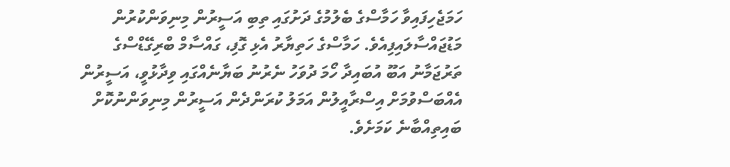ހަމަޖެހިފައިވާ ހަމާސްގެ ބެލުމުގެ ދަށުގައި ތިބި އަސީރުން މިނިވަންކުރުން މަޑުޖައްސާލައިފިއެވެ. ހަމާސްގެ ހަތިޔާރު އެޅި ގޮފި، ގައްސާމް ބްރިގޭޑްސްގެ ތަރުޖަމާނު އަބޫ އުބައިދާ ހޯމަ ދުވަހު ނެރުނު ބަޔާނެއްގައި ވިދާޅުވީ، އަސީރުން އެއްބަސްވުމަށް އިސްރާއީލުން އަމަލު ކުރަންދެން އަސީރުން މިނިވަންނުކޮށް ބައިތިއްބާނެ ކަމަށެވެ.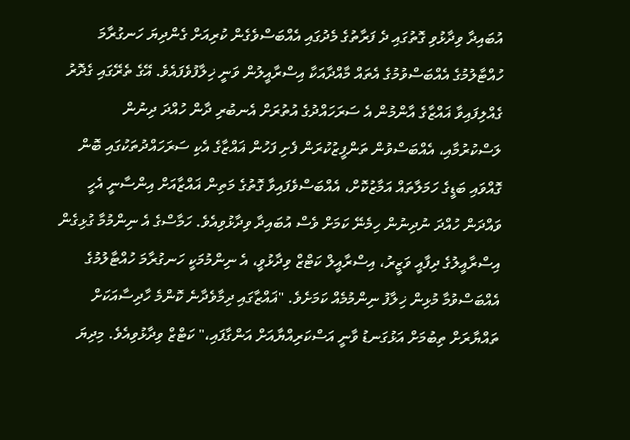އުބައިދާ ވިދާޅުވި ގޮތުގައި ދެ ފަރާތުގެ މެދުގައި އެއްބަސްވެގެން ކުރިއަށް ގެންދިޔަ ހަނގުރާމަ ހުއްޓާލުމުގެ އެއްބަސްވުމުގެ އެތައް މާއްދާއަކާ އިސްރާއީލުން ވަނީ ޚިލާފުވެފައެވެ. އޭގެ ތެރޭގައި ގެދޮރު ގެއްލިފައިވާ ޣައްޒާގެ އާންމުން އެ ސަރަހައްދުގެ އުތުރަށް އެނބުރި ދާން ހުއްދަ ދިނުން ލަސްކުރުމާއި، އެއްބަސްވުން ތަންފީޒުކުރަން ފެށި ފަހުން ޣައްޒާގެ އެކި ސަރަހައްދުތަކުގައި ބޮން ގޮއްވައި ބަޑީގެ ހަމަލާތައް އަމާޒުކޮށް، އެއްބަސްވެފައިވާ ގޮތުގެ މަތިން ޣައްޒާއަށް އިންސާނީ އެހީ ވައްދަން ހުއްދަ ނުދިނުން ހިމެނޭ ކަމަށް ވެސް އުބައިދާ ވިދާޅުވިއެވެ. ހަމާސްގެ އެ ނިންމުމާ ގުޅިގެން އިސްރާއީލުގެ ދިފާއީ ވަޒީރު، އިސްރާއީލް ކަޓްޒް ވިދާޅުވީ، އެ ނިންމުމަކީ ހަނގުރާމަ ހުއްޓާލުމުގެ އެއްބަސްވުމާ މުޅިން ޚިލާފު ނިންމުމެއް ކަމަށެވެ. "ޣައްޒާގައި ދިމާވެދާނެ ކޮންމެ ހާދިސާއަކަށް ތައްޔާރަށް ތިބުމަށް އަޅުގަނޑު ވާނީ އަސްކަރިއްޔާއަށް އަންގާފައި،" ކަޓްޒް ވިދާޅުވިއެވެ. މިދިޔަ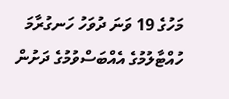މަހުގެ 19 ވަނަ ދުވަހު ހަނގުރާމަ ހުއްޓާލުމުގެ އެއްބަސްވުމުގެ ދަށުން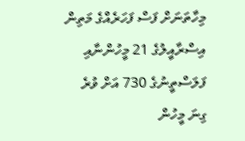މިހާތަނަށް ފަސް ފަހަރެއްގެ މަތިން އިސްރާއީލުގެ 21 މީހުންނާއި ފަލަސްތީނުގެ 730 އަށް ވުރެ ގިނަ މީހުން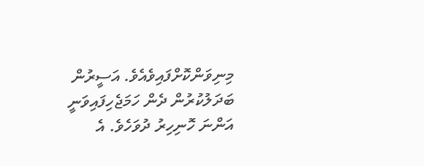މިނިވަންކޮށްފައިވެއެވެ. އަސީރުން ބަދަލުކުރުން ދެން ހަމަޖެހިފައިވަނީ އަންނަ ހޮނިހިރު ދުވަހެވެ. އެ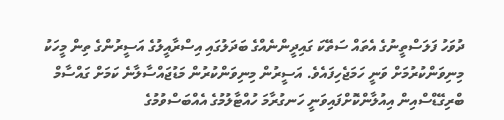ދުވަހު ފަލަސްތީނުގެ އެތައް ސަތޭކަ ގައިދީންނެއްގެ ބަދަލުގައި އިސްރާއީލުގެ އަސީރުންގެ ތިން މީހަކު މިނިވަންކުރުމަށް ވަނީ ހަމަޖެހިފައެވެ. އަސީރުން މިނިވަންކުރުން މަޑުޖައްސާލާނެ ކަމަށް ގައްސާމް ބްރިގޭޑްސްއިން އިއުލާންކޮށްފައިވަނީ ހަނގުރާމަ ހުއްޓާލުމުގެ އެއްބަސްވުމުގެ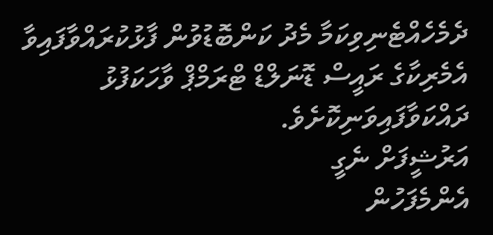ދެމެހެއްޓެނިވިކަމާ މެދު ކަންބޮޑުވުން ފާޅުކުރައްވާފައިވާ އެމެރިކާގެ ރައީސް ޑޮނަލްޑް ޓްރަމްޕް ވާހަކަފުޅު ދައްކަވާފައިވަނިކޮށެވެ.
އަރުޝީފަށް ނެގީ
އެންމެފަހުން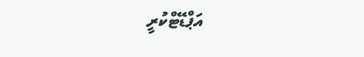އަޕްޑޭޓްކުރީ